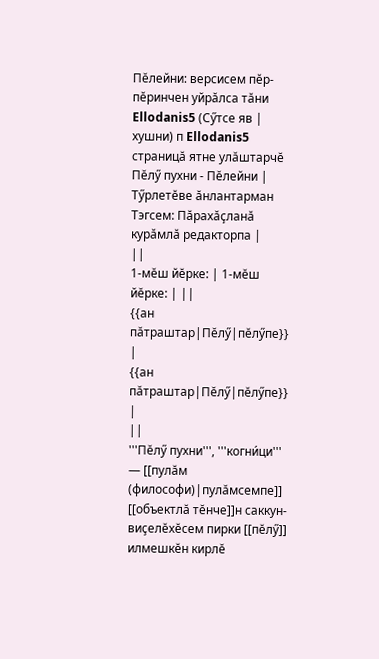Пĕлейни: версисем пӗр-пӗринчен уйрӑлса тӑни
Ellodanis5 (Сӳтсе яв | хушни) п Ellodanis5 страницă ятне улăштарчĕ Пĕлӳ пухни - Пĕлейни |
Тӳрлетӗве ӑнлантарман Тэгсем: Пӑрахӑҫланӑ курӑмлӑ редакторпа |
||
1-мĕш йĕрке: | 1-мĕш йĕрке: | ||
{{ан пăтраштар|Пĕлӳ|пĕлӳпе}} |
{{ан пăтраштар|Пĕлӳ|пĕлӳпе}} |
||
'''Пĕлӳ пухни''', '''когни́ци''' — [[пулăм (философи)|пулăмсемпе]] [[объектлă тĕнче]]н саккун-виçелĕхĕсем пирки [[пĕлӳ]] илмешкĕн кирлĕ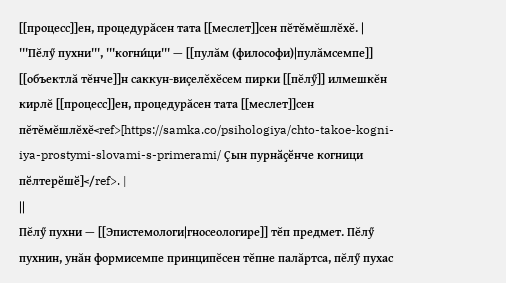[[процесс]]ен, процедурăсен тата [[меслет]]сен пĕтĕмĕшлĕхĕ. |
'''Пĕлӳ пухни''', '''когни́ци''' — [[пулăм (философи)|пулăмсемпе]] [[объектлă тĕнче]]н саккун-виçелĕхĕсем пирки [[пĕлӳ]] илмешкĕн кирлĕ [[процесс]]ен, процедурăсен тата [[меслет]]сен пĕтĕмĕшлĕхĕ<ref>[https://samka.co/psihologiya/chto-takoe-kogni-iya-prostymi-slovami-s-primerami/ Ҫын пурнӑҫӗнче когници пӗлтерӗшӗ]</ref>. |
||
Пĕлӳ пухни — [[Эпистемологи|гносеологире]] тĕп предмет. Пĕлӳ пухнин, унăн формисемпе принципĕсен тĕпне палăртса, пĕлӳ пухас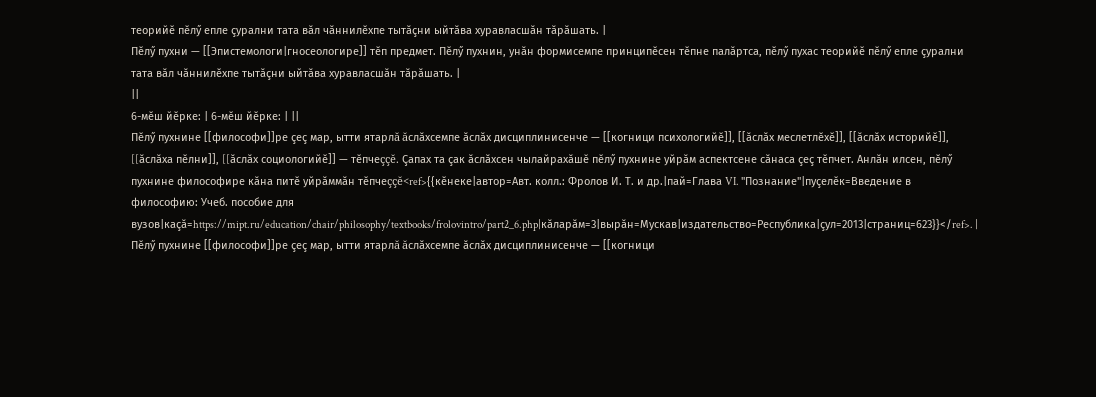теорийĕ пĕлӳ епле çурални тата вăл чăннилĕхпе тытăçни ыйтăва хуравласшăн тăрăшать. |
Пĕлӳ пухни — [[Эпистемологи|гносеологире]] тĕп предмет. Пĕлӳ пухнин, унăн формисемпе принципĕсен тĕпне палăртса, пĕлӳ пухас теорийĕ пĕлӳ епле çурални тата вăл чăннилĕхпе тытăçни ыйтăва хуравласшăн тăрăшать. |
||
6-мĕш йĕрке: | 6-мĕш йĕрке: | ||
Пĕлӳ пухнине [[философи]]ре çеç мар, ытти ятарлă ăслăхсемпе ăслăх дисциплинисенче — [[когници психологийĕ]], [[ăслăх меслетлĕхĕ]], [[ăслăх историйĕ]], [[ăслăха пĕлни]], [[ăслăх социологийĕ]] — тĕпчеççĕ. Çапах та çак ăслăхсен чылайрахăшĕ пĕлӳ пухнине уйрăм аспектсене сăнаса çеç тĕпчет. Анлăн илсен, пĕлӳ пухнине философире кăна питĕ уйрăммăн тĕпчеççĕ<ref>{{кĕнеке|автор=Авт. колл.: Фролов И. Т. и др.|пай=Глава VI. "Познание"|пуçелĕк=Введение в философию: Учеб. пособие для вузов|каçă=https://mipt.ru/education/chair/philosophy/textbooks/frolovintro/part2_6.php|кăларăм=3|вырăн=Мускав|издательство=Республика|çул=2013|страниц=623}}</ref>. |
Пĕлӳ пухнине [[философи]]ре çеç мар, ытти ятарлă ăслăхсемпе ăслăх дисциплинисенче — [[когници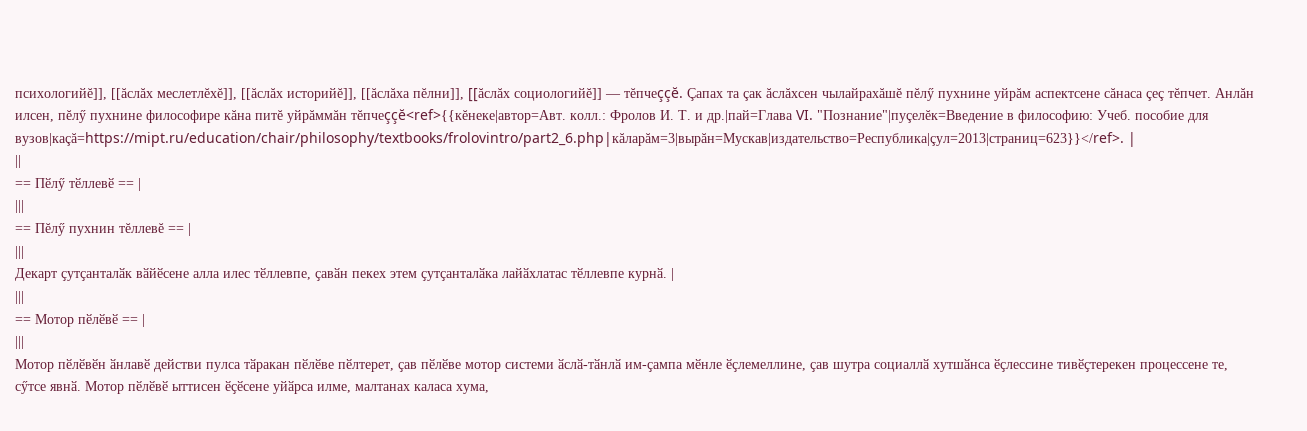психологийĕ]], [[ăслăх меслетлĕхĕ]], [[ăслăх историйĕ]], [[ăслăха пĕлни]], [[ăслăх социологийĕ]] — тĕпчеççĕ. Çапах та çак ăслăхсен чылайрахăшĕ пĕлӳ пухнине уйрăм аспектсене сăнаса çеç тĕпчет. Анлăн илсен, пĕлӳ пухнине философире кăна питĕ уйрăммăн тĕпчеççĕ<ref>{{кĕнеке|автор=Авт. колл.: Фролов И. Т. и др.|пай=Глава VI. "Познание"|пуçелĕк=Введение в философию: Учеб. пособие для вузов|каçă=https://mipt.ru/education/chair/philosophy/textbooks/frolovintro/part2_6.php|кăларăм=3|вырăн=Мускав|издательство=Республика|çул=2013|страниц=623}}</ref>. |
||
== Пӗлӳ тӗллевӗ == |
|||
== Пĕлӳ пухнин тĕллевĕ == |
|||
Декарт ҫутҫанталӑк вӑйӗсене алла илес тӗллевпе, ҫавӑн пекех этем ҫутҫанталӑка лайӑхлатас тӗллевпе курнӑ. |
|||
== Мотор пӗлӗвӗ == |
|||
Мотор пӗлӗвӗн ӑнлавӗ действи пулса тӑракан пӗлӗве пӗлтерет, ҫав пӗлӗве мотор системи ӑслӑ-тӑнлӑ им-ҫампа мӗнле ӗҫлемеллине, ҫав шутра социаллӑ хутшӑнса ӗҫлессине тивӗҫтерекен процессене те, сӳтсе явнӑ. Мотор пӗлӗвӗ ыттисен ӗҫӗсене уйӑрса илме, малтанах каласа хума,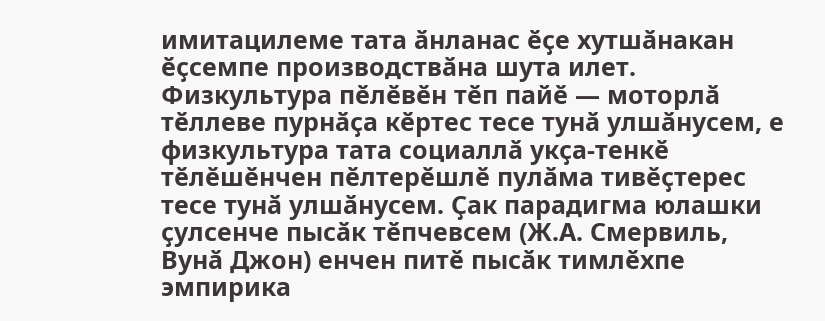имитацилеме тата ӑнланас ӗҫе хутшӑнакан ӗҫсемпе производствӑна шута илет. Физкультура пӗлӗвӗн тӗп пайӗ — моторлӑ тӗллеве пурнӑҫа кӗртес тесе тунӑ улшӑнусем, е физкультура тата социаллӑ укҫа-тенкӗ тӗлӗшӗнчен пӗлтерӗшлӗ пулӑма тивӗҫтерес тесе тунӑ улшӑнусем. Ҫак парадигма юлашки ҫулсенче пысӑк тӗпчевсем (Ж.А. Смервиль, Вунӑ Джон) енчен питӗ пысӑк тимлӗхпе эмпирика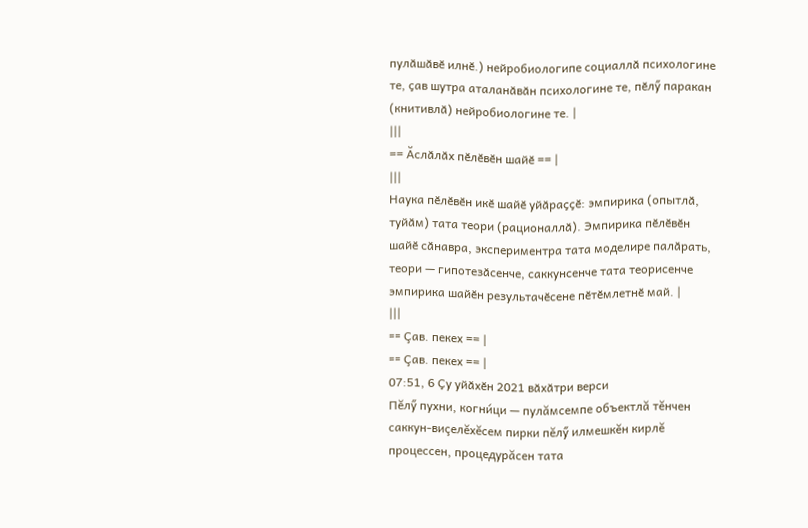пулӑшӑвӗ илнӗ.) нейробиологипе социаллӑ психологине те, ҫав шутра аталанӑвӑн психологине те, пӗлӳ паракан (книтивлӑ) нейробиологине те. |
|||
== Ӑслӑлӑх пӗлӗвӗн шайӗ == |
|||
Наука пӗлӗвӗн икӗ шайӗ уйӑраҫҫӗ: эмпирика (опытлӑ, туйӑм) тата теори (рационаллӑ). Эмпирика пӗлӗвӗн шайӗ сӑнавра, экспериментра тата моделире палӑрать, теори — гипотезӑсенче, саккунсенче тата теорисенче эмпирика шайӗн результачӗсене пӗтӗмлетнӗ май. |
|||
== Çав. пекех == |
== Çав. пекех == |
07:51, 6 Ҫу уйӑхӗн 2021 вӑхӑтри верси
Пĕлӳ пухни, когни́ци — пулăмсемпе объектлă тĕнчен саккун-виçелĕхĕсем пирки пĕлӳ илмешкĕн кирлĕ процессен, процедурăсен тата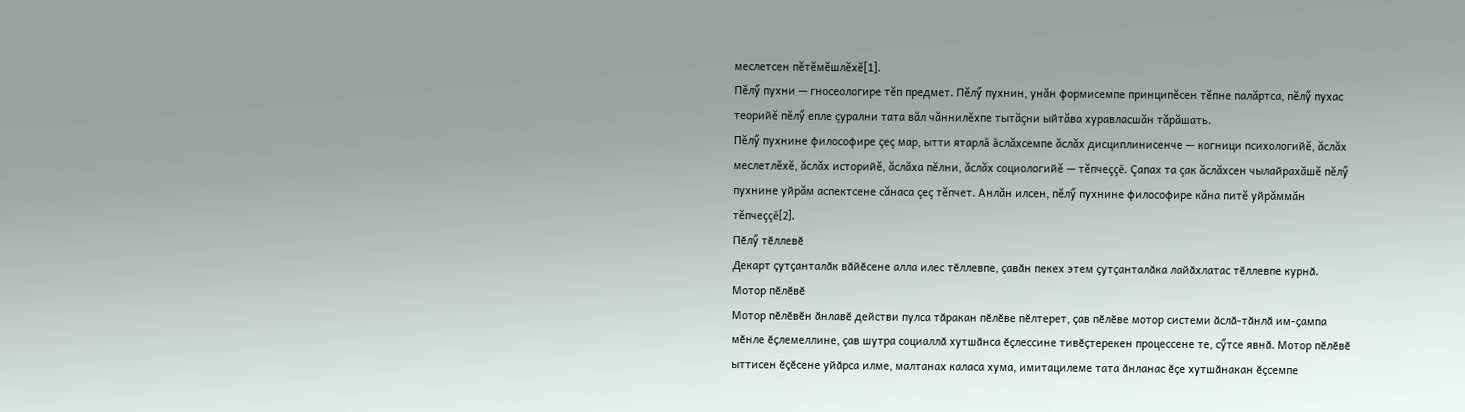меслетсен пĕтĕмĕшлĕхĕ[1].
Пĕлӳ пухни — гносеологире тĕп предмет. Пĕлӳ пухнин, унăн формисемпе принципĕсен тĕпне палăртса, пĕлӳ пухас теорийĕ пĕлӳ епле çурални тата вăл чăннилĕхпе тытăçни ыйтăва хуравласшăн тăрăшать.
Пĕлӳ пухнине философире çеç мар, ытти ятарлă ăслăхсемпе ăслăх дисциплинисенче — когници психологийĕ, ăслăх меслетлĕхĕ, ăслăх историйĕ, ăслăха пĕлни, ăслăх социологийĕ — тĕпчеççĕ. Çапах та çак ăслăхсен чылайрахăшĕ пĕлӳ пухнине уйрăм аспектсене сăнаса çеç тĕпчет. Анлăн илсен, пĕлӳ пухнине философире кăна питĕ уйрăммăн тĕпчеççĕ[2].
Пӗлӳ тӗллевӗ
Декарт ҫутҫанталӑк вӑйӗсене алла илес тӗллевпе, ҫавӑн пекех этем ҫутҫанталӑка лайӑхлатас тӗллевпе курнӑ.
Мотор пӗлӗвӗ
Мотор пӗлӗвӗн ӑнлавӗ действи пулса тӑракан пӗлӗве пӗлтерет, ҫав пӗлӗве мотор системи ӑслӑ-тӑнлӑ им-ҫампа мӗнле ӗҫлемеллине, ҫав шутра социаллӑ хутшӑнса ӗҫлессине тивӗҫтерекен процессене те, сӳтсе явнӑ. Мотор пӗлӗвӗ ыттисен ӗҫӗсене уйӑрса илме, малтанах каласа хума, имитацилеме тата ӑнланас ӗҫе хутшӑнакан ӗҫсемпе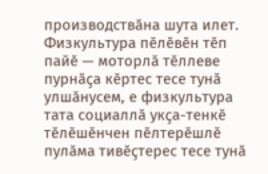производствӑна шута илет. Физкультура пӗлӗвӗн тӗп пайӗ — моторлӑ тӗллеве пурнӑҫа кӗртес тесе тунӑ улшӑнусем, е физкультура тата социаллӑ укҫа-тенкӗ тӗлӗшӗнчен пӗлтерӗшлӗ пулӑма тивӗҫтерес тесе тунӑ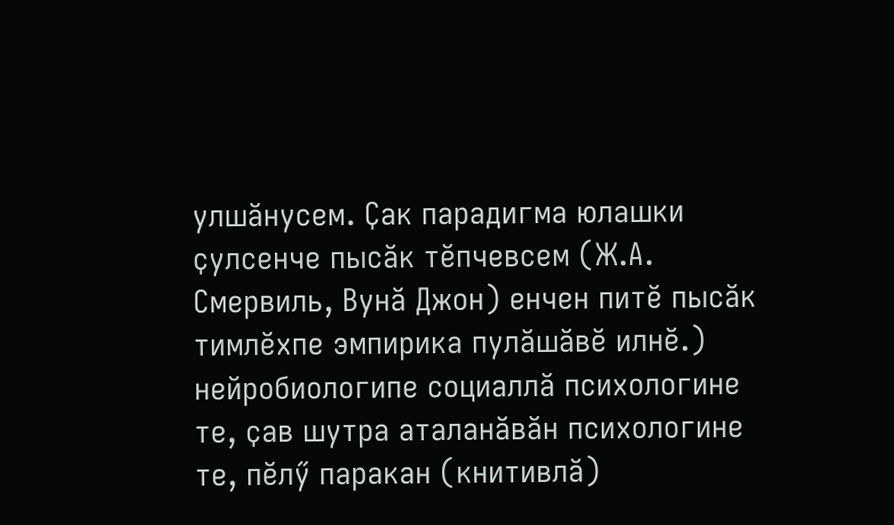улшӑнусем. Ҫак парадигма юлашки ҫулсенче пысӑк тӗпчевсем (Ж.А. Смервиль, Вунӑ Джон) енчен питӗ пысӑк тимлӗхпе эмпирика пулӑшӑвӗ илнӗ.) нейробиологипе социаллӑ психологине те, ҫав шутра аталанӑвӑн психологине те, пӗлӳ паракан (книтивлӑ)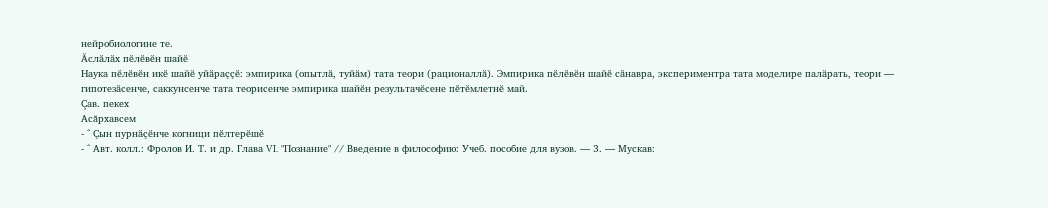нейробиологине те.
Ӑслӑлӑх пӗлӗвӗн шайӗ
Наука пӗлӗвӗн икӗ шайӗ уйӑраҫҫӗ: эмпирика (опытлӑ, туйӑм) тата теори (рационаллӑ). Эмпирика пӗлӗвӗн шайӗ сӑнавра, экспериментра тата моделире палӑрать, теори — гипотезӑсенче, саккунсенче тата теорисенче эмпирика шайӗн результачӗсене пӗтӗмлетнӗ май.
Çав. пекех
Асăрхавсем
- ^ Ҫын пурнӑҫӗнче когници пӗлтерӗшӗ
- ^ Авт. колл.: Фролов И. Т. и др. Глава VI. "Познание" // Введение в философию: Учеб. пособие для вузов. — 3. — Мускав: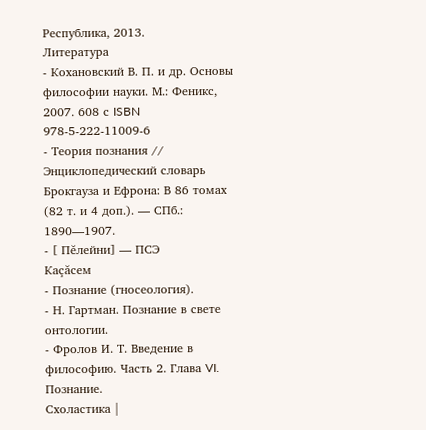Республика, 2013.
Литература
- Кохановский В. П. и др. Основы философии науки. М.: Феникс, 2007. 608 с ISBN 978-5-222-11009-6
- Теория познания // Энциклопедический словарь Брокгауза и Ефрона: В 86 томах (82 т. и 4 доп.). — СПб.: 1890—1907.
- [ Пĕлейни] — ПСЭ
Каçăсем
- Познание (гносеология).
- Н. Гартман. Познание в свете онтологии.
- Фролов И. Т. Введение в философию. Часть 2. Глава VI. Познание.
Схоластика |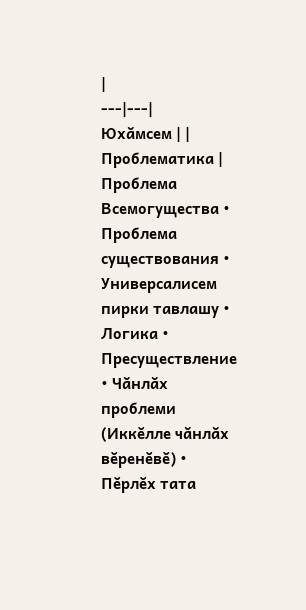|
---|---|
Юхăмсем | |
Проблематика |
Проблема Всемогущества • Проблема существования • Универсалисем пирки тавлашу • Логика • Пресуществление • Чăнлăх проблеми (Иккĕлле чăнлăх вĕренĕвĕ) • Пĕрлĕх тата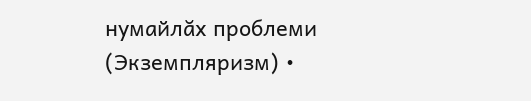нумайлăх проблеми (Экземпляризм) •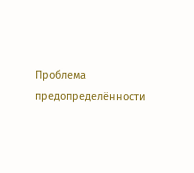Проблема предопределённости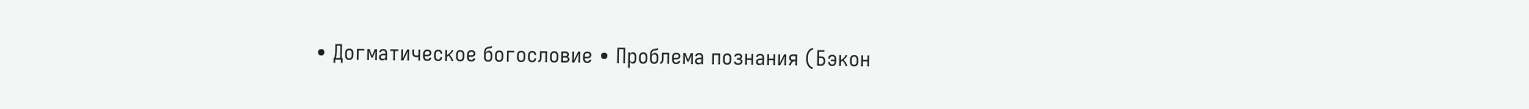• Догматическое богословие • Проблема познания (Бэкон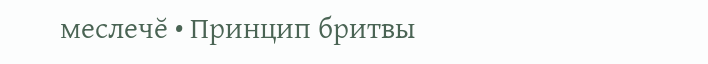меслечĕ • Принцип бритвы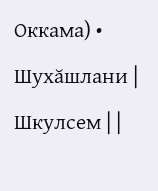Оккама) • Шухăшлани |
Шкулсем | |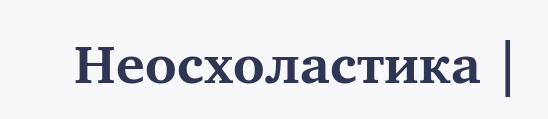Неосхоластика |